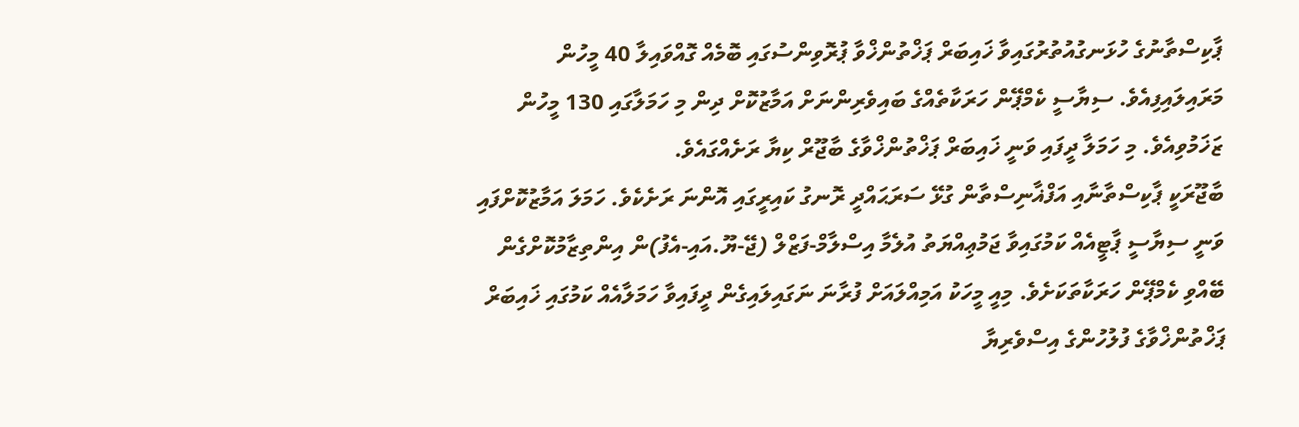ޕާކިސްތާނުގެ ހުޅަނގުއުތުރުގައިވާ ޚައިބަރް ޕަޚްތުންޚްވާ ޕުރޮވިންސުގައި ބޮމެއް ގޮއްވައިލާ 40 މީހުން މަރައިލައިފިއެވެ. ސިޔާސީ ކެމްޕޭން ހަރަކާތެއްގެ ބައިވެރިންނަށް އަމާޒުކޮށް ދިން މި ހަމަލާގައި 130 މީހުން ޒަޚަމުވިއެވެ. މި ހަމަލާ ދީފައި ވަނީ ޚައިބަރް ޕަޚްތުންޚްވާގެ ބާޖޫރް ކިޔާ ރަށެއްގައެވެ.
ބާޖޫރަކީ ޕާކިސްތާނާއި އަފްޣާނިސްތާން ގުޅޭ ސަރަޙައްދީ ރޮނގު ކައިރީގައި އޮންނަ ރަށެކެވެ. ހަމަލަ އަމާޒުކޮށްފައި ވަނީ ސިޔާސީ ޕާޓީއެއް ކަމުގައިވާ ޖަމުޢިއްޔަތު އުލެމާ އިސްލާމް-ފަޒްލް (ޖޭ-ޔޫ.އައި-އެފު)ން އިންތިޒާމުކޮށްގެން ބޭއްވި ކެމްޕޭން ހަރަކާތަކަށެވެ. މިއީ މީހަކު އަމިއްލައަށް ފުރާނަ ނަގައިލައިގެން ދީފައިވާ ހަމަލާއެއް ކަމުގައި ޚައިބަރް ޕަޚްތުންޚްވާގެ ފުލުހުންގެ އިސްވެރިޔާ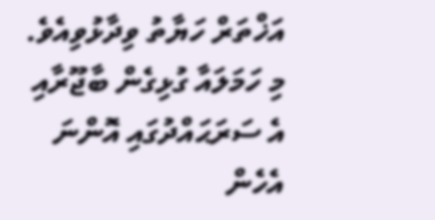އަޚްތަރް ހަޔާތު ވިދާޅުވިއެވެ.
މި ހަމަލައާ ގުޅިގެން ބާޖޫރާއި އެ ސަރަޙައްދުގައި އޮންނަ އެހެން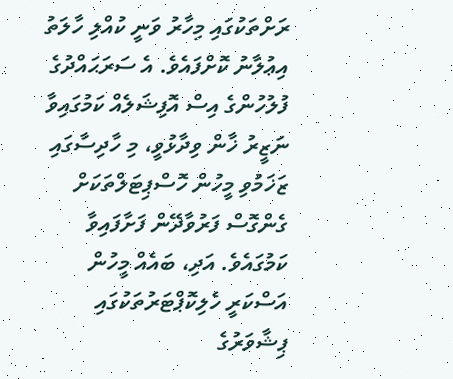ރަށްތަކުގައި މިހާރު ވަނީ ކުއްލި ހާލަތު އިޢުލާނު ކޮށްފައެވެ. އެ ސަރަޙައްދުގެ ފުލުހުންގެ އިސް އޮފިޝަލެއް ކަމުގައިވާ ނަޒީރު ޚާން ވިދާޅުވީ، މި ހާދިސާގައި ޒަޚަމުވި މީހުން ހޮސްޕިޓަލްތަކަށް ގެންގޮސް ފަރުވާދޭން ފަށާފައިވާ ކަމުގައެވެ. އަދި، ބައެއް މީހުން އަސްކަރީ ހެލިކޮޕްޓަރުތަކުގައި ޕިޝާވަރުގެ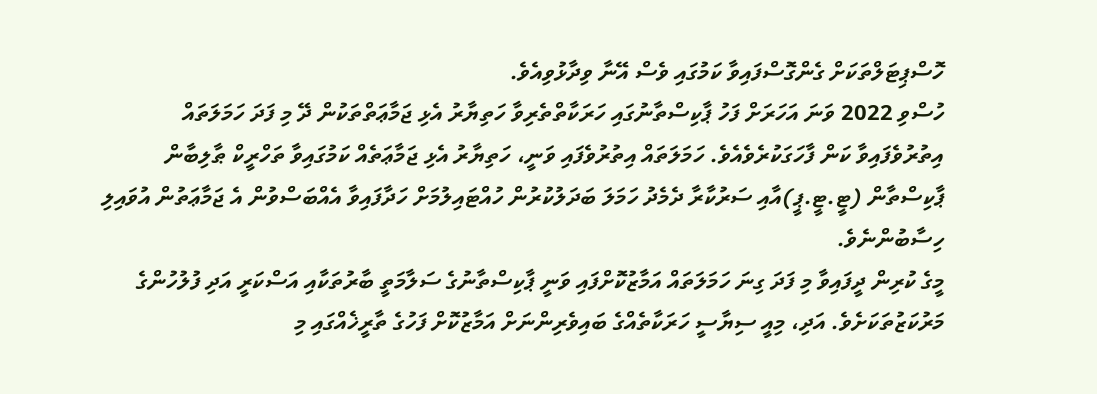ހޮސްޕިޓަލްތަކަށް ގެންގޮސްފައިވާ ކަމުގައި ވެސް އޭނާ ވިދާޅުވިއެވެ.
ހުސްވި 2022 ވަނަ އަހަރަށް ފަހު ޕާކިސްތާނުގައި ހަރަކާތްތެރިވާ ހަތިޔާރު އެޅި ޖަމާޢަތްތަކުން ދޭ މި ފަދަ ހަމަލަތައް އިތުރުވެފައިވާ ކަން ފާހަގަކުރެވެއެވެ. ހަމަލަތައް އިތުރުވެފައި ވަނީ، ހަތިޔާރު އެޅި ޖަމާޢަތެއް ކަމުގައިވާ ތަހްރީކް ޠާލިބާން ޕާކިސްތާން (ޓީ.ޓީ.ޕީ)އާއި ސަރުކާރާ ދެމެދު ހަމަލަ ބަދަލުކުރުން ހުއްޓައިލުމަށް ހަދާފައިވާ އެއްބަސްވުން އެ ޖަމާޢަތުން އުވައިލި ހިސާބުންނެވެ.
މީގެ ކުރިން ދީފައިވާ މި ފަދަ ގިނަ ހަމަލަތައް އަމާޒުކޮށްފައި ވަނީ ޕާކިސްތާނުގެ ސަލާމަތީ ބާރުތަކާއި އަސްކަރީ އަދި ފުލުހުންގެ މަރުކަޒުތަކަށެވެ. އަދި، މިއީ ސިޔާސީ ހަރަކާތެއްގެ ބައިވެރިންނަށް އަމާޒުކޮށް ފަހުގެ ތާރީޚެއްގައި މި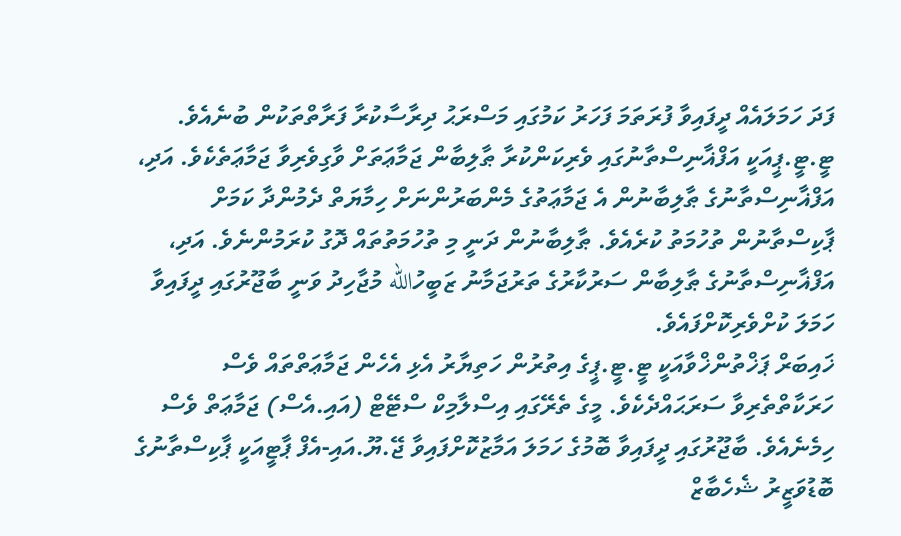ފަދަ ހަމަލައެއް ދީފައިވާ ފުރަތަމަ ފަހަރު ކަމުގައި މަސްރަޙު ދިރާސާކުރާ ފަރާތްތަކުން ބުނެއެވެ.
ޓީ.ޓީ.ޕީއަކީ އަފްޣާނިސްތާނުގައި ވެރިކަންކުރާ ޠާލިބާން ޖަމާޢަތަށް ވާގިވެރިވާ ޖަމާޢަތެކެވެ. އަދި، އަފްޣާނިސްތާނުގެ ޠާލިބާނުން އެ ޖަމާޢަތުގެ މެންބަރުންނަށް ހިމާޔަތް ދެމުންދާ ކަމަށް ޕާކިސްތާނުން ތުހުމަތު ކުރެއެވެ. ޠާލިބާނުން ދަނީ މި ތުހުމަތުތައް ދޮގު ކުރަމުންނެވެ. އަދި، އަފްޣާނިސްތާނުގެ ޠާލިބާން ސަރުކާރުގެ ތަރުޖަމާނު ޒަބީހުالله މުޖާހިދު ވަނީ ބާޖޫރުގައި ދީފައިވާ ހަމަލަ ކުށްވެރިކޮށްފައެވެ.
ޚައިބަރް ޕަޚްތުންޚްވާއަކީ ޓީ.ޓީ.ޕީގެ އިތުރުން ހަތިޔާރު އެޅި އެހެން ޖަމާޢަތްތައް ވެސް ހަރަކާތްތެރިވާ ސަރަޙައްދެކެވެ. މީގެ ތެރޭގައި އިސްލާމިކް ސްޓޭޓް (އައި.އެސް) ޖަމާޢަތް ވެސް ހިމެނެއެވެ. ބާޖޫރުގައި ދީފައިވާ ބޮމުގެ ހަމަލަ އަމާޒުކޮށްފައިވާ ޖޭ.ޔޫ.އައި-އެފް ޕާޓީއަކީ ޕާކިސްތާނުގެ ބޮޑުވަޒީރު ޝެހެބާޒް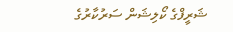ޝަރީފްގެ ކޯލިޝަން ސަރުކާރުގެ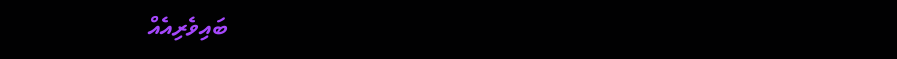ބައިވެރިއެއް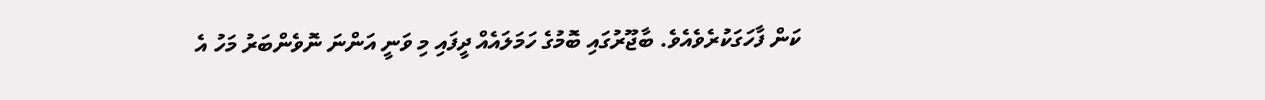ކަން ފާހަގަކުރެވެއެވެ. ބާޖޫރުގައި ބޮމުގެ ހަމަލައެއް ދީފައި މި ވަނީ އަންނަ ނޮވެންބަރު މަހު އެ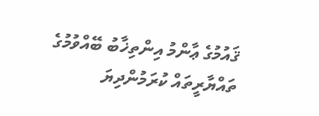ޤައުމުގެ ޢާންމު އިންތިޚާބު ބޭއްވުމުގެ ތައްޔާރީތައް ކުރަމުންދިޔަ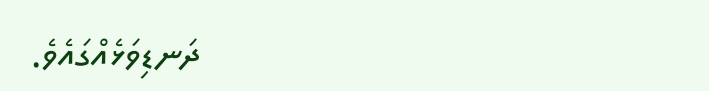ދަނޑިވަޅެއްގައެވެ.